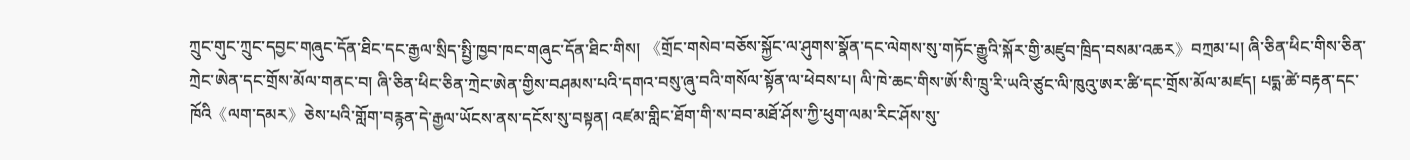ཀྲུང་གུང་ཀྲུང་དབྱང་གཞུང་དོན་ཐིང་དང་རྒྱལ་སྲིད་སྤྱི་ཁྱབ་ཁང་གཞུང་དོན་ཐིང་གིས། 《གྲོང་གསེབ་བཅོས་སྐྱོང་ལ་ཤུགས་སྣོན་དང་ལེགས་སུ་གཏོང་རྒྱུའི་སྐོར་གྱི་མཛུབ་ཁྲིད་བསམ་འཆར》བཀྲམ་པ། ཞི་ཅིན་ཕིང་གིས་ཅིན་ཀྲེང་ཨེན་དང་གྲོས་མོལ་གནང་བ། ཞི་ཅིན་ཕིང་ཅིན་ཀྲེང་ཨེན་གྱིས་བཤམས་པའི་དགའ་བསུ་ཞུ་བའི་གསོལ་སྟོན་ལ་ཕེབས་པ། ལི་ཁེ་ཆང་གིས་ཨོ་སི་ཁྲུ་རི་ཡའི་ཙུང་ལི་ཁུའུ་ཨར་ཚི་དང་གྲོས་མོལ་མཛད། པདྨ་ཚེ་བརྟན་དང་ཁོའི《ལག་དམར》ཅེས་པའི་གློག་བརྙན་དེ་རྒྱལ་ཡོངས་ནས་དངོས་སུ་བསྟན། འཛམ་གླིང་ཐོག་གི་ས་བབ་མཐོ་ཤོས་ཀྱི་ཕུག་ལམ་རིང་ཤོས་སུ་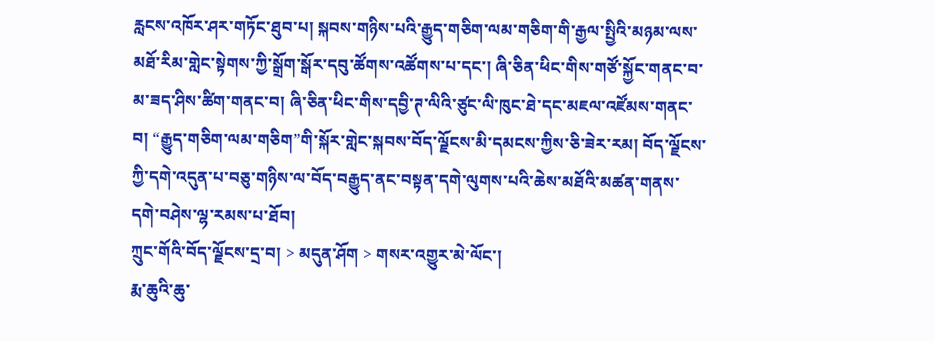རླངས་འཁོར་ཤར་གཏོང་ཐུབ་པ། སྐབས་གཉིས་པའི་རྒྱུད་གཅིག་ལམ་གཅིག་གི་རྒྱལ་སྤྱིའི་མཉམ་ལས་མཐོ་རིམ་གླེང་སྟེགས་ཀྱི་སྒྲོག་སྒོར་དབུ་ཚོགས་འཚོགས་པ་དང་། ཞི་ཅིན་ཕིང་གིས་གཙོ་སྐྱོང་གནང་བ་མ་ཟད་ཤིས་ཚིག་གནང་བ། ཞི་ཅིན་ཕིང་གིས་དབྱི་ཊ་ལིའི་ཙུང་ལི་ཁུང་ཐེ་དང་མཇལ་འཛོམས་གནང་བ། “རྒྱུད་གཅིག་ལམ་གཅིག”གི་སྐོར་གླེང་སྐབས་བོད་ལྗོངས་མི་དམངས་ཀྱིས་ཅི་ཟེར་རམ། བོད་ལྗོངས་ཀྱི་དགེ་འདུན་པ་བཅུ་གཉིས་ལ་བོད་བརྒྱུད་ནང་བསྟན་དགེ་ལུགས་པའི་ཆེས་མཐོའི་མཚན་གནས་དགེ་བཤེས་ལྷ་རམས་པ་ཐོབ།
ཀྲུང་གོའི་བོད་ལྗོངས་དྲ་བ། > མདུན་ཤོག > གསར་འགྱུར་མེ་ལོང་།
རྨ་ཆུའི་ཆུ་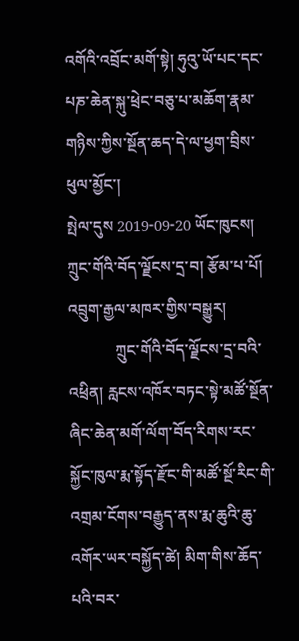འགོའི་འབྲོང་མགོ་སྟེ། ཧུའུ་ཡོ་པང་དང་པཎ་ཆེན་སྐུ་ཕྲེང་བཅུ་པ་མཆོག་རྣམ་གཉིས་ཀྱིས་སྔོན་ཆད་དེ་ལ་ཕྱག་བྲིས་ཕུལ་མྱོང་།
སྤེལ་དུས 2019-09-20 ཡོང་ཁུངས། ཀྲུང་གོའི་བོད་ལྗོངས་དྲ་བ། རྩོམ་པ་པོ། འབྲུག་རྒྱལ་མཁར་གྱིས་བསྒྱུར།
            ཀྲུང་གོའི་བོད་ལྗོངས་དྲ་བའི་འཕྲིན། རླངས་འཁོར་བཏང་སྟེ་མཚོ་སྔོན་ཞིང་ཆེན་མགོ་ལོག་བོད་རིགས་རང་སྐྱོང་ཁུལ་རྨ་སྟོད་རྫོང་གི་མཚོ་སྔོ་རིང་གི་འགྲམ་ངོགས་བརྒྱུད་ནས་རྨ་ཆུའི་ཆུ་འགོར་ཡར་བསྐྱོད་ཚེ། མིག་གིས་ཆོད་པའི་བར་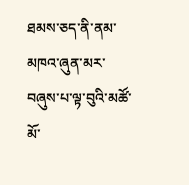ཐམས་ཅད་ནི་ནམ་མཁའ་ཞུན་མར་བཞུས་པ་ལྟ་བུའི་མཚོ་མོ་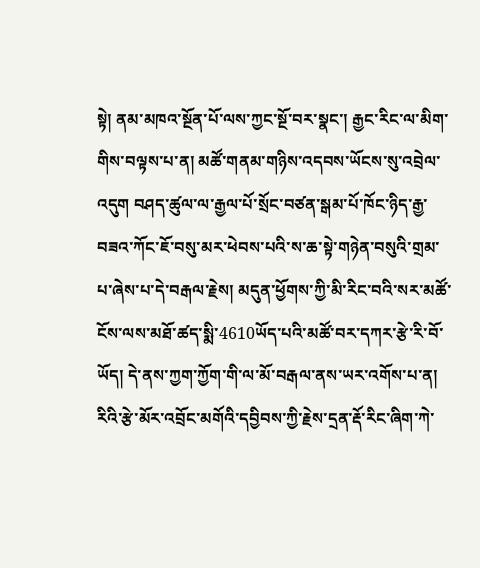སྟེ། ནམ་མཁའ་སྔོན་པོ་ལས་ཀྱང་སྔོ་བར་སྣང་། རྒྱང་རིང་ལ་མིག་གིས་བལྟས་པ་ན། མཚོ་གནམ་གཉིས་འདབས་ཡོངས་སུ་འབྲེལ་འདུག བཤད་ཚུལ་ལ་རྒྱལ་པོ་སྲོང་བཙན་སྒམ་པོ་ཁོང་ཉིད་རྒྱ་བཟའ་ཀོང་ཇོ་བསུ་མར་ཕེབས་པའི་ས་ཆ་སྟེ་གཉེན་བསུའི་གྲམ་པ་ཞེས་པ་དེ་བརྒལ་རྗེས། མདུན་ཕྱོགས་ཀྱི་མི་རིང་བའི་སར་མཚོ་ངོས་ལས་མཐོ་ཚད་སྨི་4610ཡོད་པའི་མཚོ་བར་དཀར་རྩེ་རི་བོ་ཡོད། དེ་ནས་ཀྱག་ཀྱོག་གི་ལ་མོ་བརྒལ་ནས་ཡར་འགོས་པ་ན། རིའི་རྩེ་མོར་འབྲོང་མགོའི་དབྱིབས་ཀྱི་རྗེས་དྲན་རྡོ་རིང་ཞིག་ཀེ་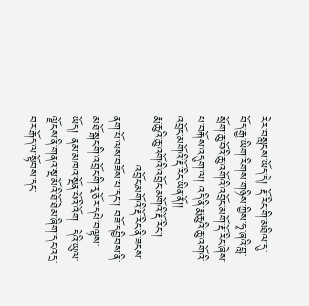རེར་བསླངས་ཡོད་དེ། རྡོ་རིང་གི་མཐིལ་དུ་བོད་རྒྱ་ཡིག་རིགས་གཉིས་ཀྱིས་ཧྭ་ཞའི་བླ་སྲོག་ཆུ་བོའི་ཆུ་འགོའི་འབྲོང་མགོ་རྡོ་རིང་ཞེས་པ་བརྐོས་འདུག་ལ། འདི་ནི་རྨ་ཆུའི་ཆུ་འགོའི་འབྲོང་མགོའི་རྡོ་རིང་ཡིན་ནོ།།
རྨ་ཆུའི་ཆུ་འགོའི་འབྲོང་མགོའི་རྡོ་རིང་།
            འབྲོང་མགོའི་རྡོ་རིང་ནི་ཟངས་ནག་པོ་ལས་བཟོས་པ་དང་། བཟོ་དབྱིབས་ནི་མཐོ་སྒང་གི་འབྲོང་གི་རྭ་ཅོར་དཔེ་བལྟས་ཡོད། ནམ་མཁའ་སྔོན་པོའི་འོག  དེའི་ཡུལ་ལྗོངས་ནི་གནའ་སྔ་མོའི་ཐོ་ཐེམ་ཞིག་དང་འདྲ་བར་རྒོད་ལ་སྟོབས་དང་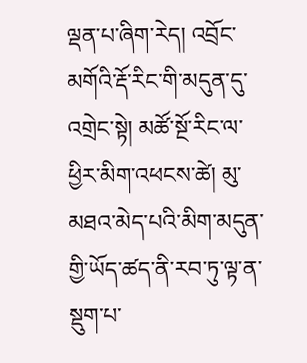ལྡན་པ་ཞིག་རེད། འབྲོང་མགོའི་རྡོ་རིང་གི་མདུན་དུ་འགྲེང་སྟེ། མཚོ་སྔོ་རིང་ལ་ཕྱིར་མིག་འཕངས་ཚེ། མུ་མཐའ་མེད་པའི་མིག་མདུན་གྱི་ཡོད་ཚད་ནི་རབ་ཏུ་ལྟ་ན་སྡུག་པ་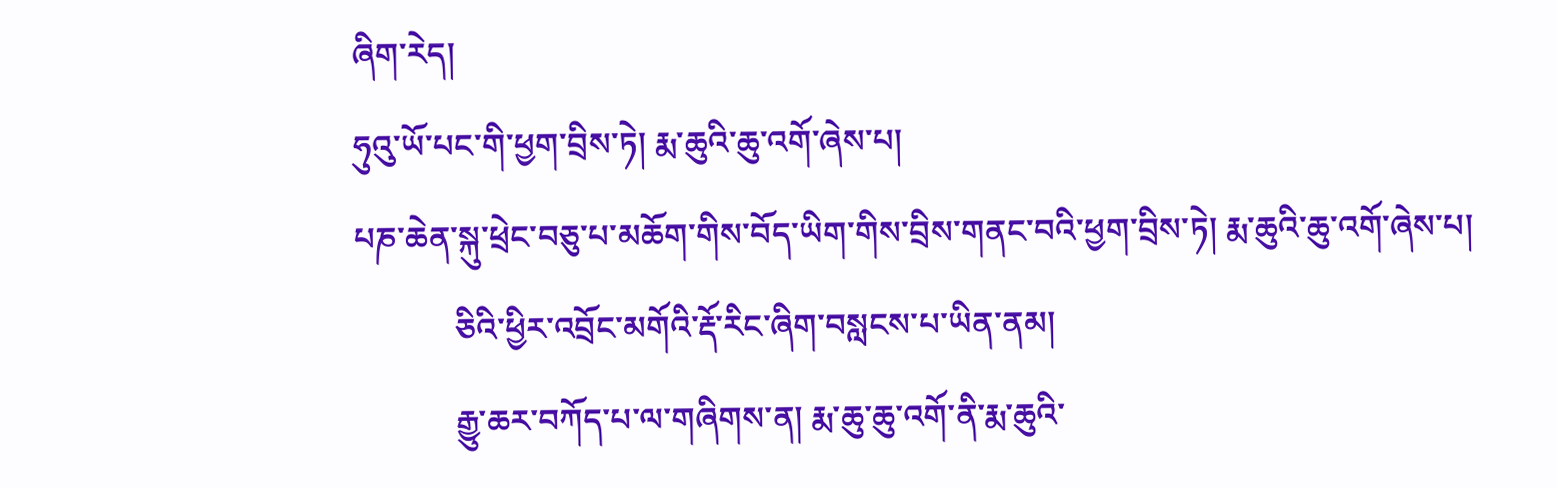ཞིག་རེད།
ཧུའུ་ཡོ་པང་གི་ཕྱག་བྲིས་ཏེ། རྨ་ཆུའི་ཆུ་འགོ་ཞེས་པ།
པཎ་ཆེན་སྐུ་ཕྲེང་བཅུ་པ་མཆོག་གིས་བོད་ཡིག་གིས་བྲིས་གནང་བའི་ཕྱག་བྲིས་ཏེ། རྨ་ཆུའི་ཆུ་འགོ་ཞེས་པ།
            ཅིའི་ཕྱིར་འབྲོང་མགོའི་རྡོ་རིང་ཞིག་བསླངས་པ་ཡིན་ནམ།
            རྒྱུ་ཆར་བཀོད་པ་ལ་གཞིགས་ན། རྨ་ཆུ་ཆུ་འགོ་ནི་རྨ་ཆུའི་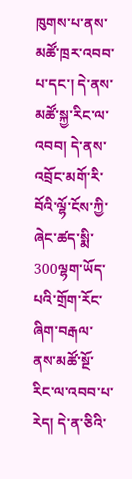ཁུགས་པ་ནས་མཚོ་ཁྲར་འབབ་པ་དང་། དེ་ནས་མཚོ་སྐྱ་རིང་ལ་འབབ། དེ་ནས་འབྲོང་མགོ་རི་བོའི་ལྷོ་ངོས་ཀྱི་ཞེང་ཚད་སྨི་300ལྷག་ཡོད་པའི་གྲོག་རོང་ཞིག་བརྒལ་ནས་མཚོ་སྔོ་རིང་ལ་འབབ་པ་རེད། དེ་ན་ཅིའི་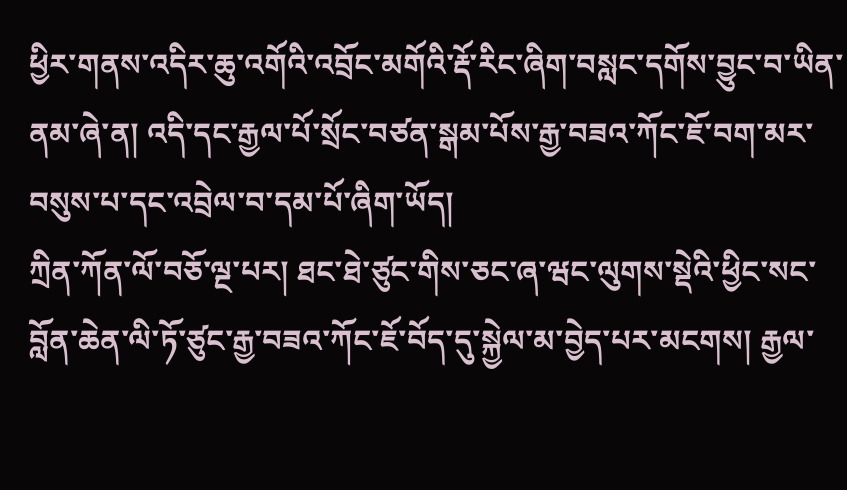ཕྱིར་གནས་འདིར་ཆུ་འགོའི་འབྲོང་མགོའི་རྡོ་རིང་ཞིག་བསླང་དགོས་བྱུང་བ་ཡིན་ནམ་ཞེ་ན། འདི་དང་རྒྱལ་པོ་སྲོང་བཙན་སྒམ་པོས་རྒྱ་བཟའ་ཀོང་ཇོ་བག་མར་བསུས་པ་དང་འབྲེལ་བ་དམ་པོ་ཞིག་ཡོད།
ཀྲིན་ཀོན་ལོ་བཅོ་ལྔ་པར། ཐང་ཐེ་ཙུང་གིས་ཅང་ཞ་ཝང་ལུགས་སྡེའི་ཕྱིང་སང་བློན་ཆེན་ལི་ཏོ་ཙུང་རྒྱ་བཟའ་ཀོང་ཇོ་བོད་དུ་སྐྱེལ་མ་བྱེད་པར་མངགས། རྒྱལ་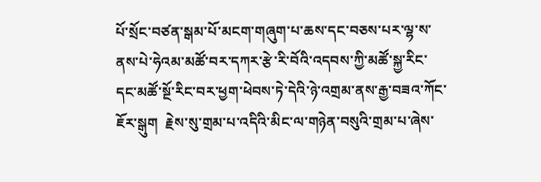པོ་སྲོང་བཙན་སྒམ་པོ་མངག་གཞུག་པ་ཆས་དང་བཅས་པར་ལྷ་ས་ནས་པེ་ཧེའམ་མཚོ་བར་དཀར་རྩེ་རི་བོའི་འདབས་ཀྱི་མཚོ་སྐྱ་རིང་དང་མཚོ་སྔོ་རིང་བར་ཕྱག་ཕེབས་ཏེ་དེའི་ཉེ་འགྲམ་ནས་རྒྱ་བཟའ་ཀོང་ཇོར་སྒུག  རྗེས་སུ་གྲམ་པ་འདིའི་མིང་ལ་གཉེན་བསུའི་གྲམ་པ་ཞེས་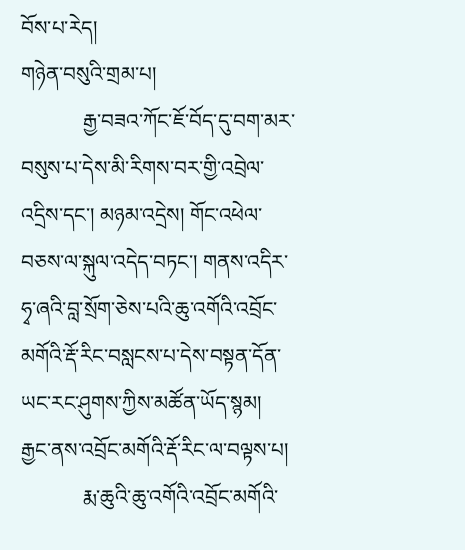བོས་པ་རེད།
གཉེན་བསུའི་གྲམ་པ།
            རྒྱ་བཟའ་ཀོང་ཇོ་བོད་དུ་བག་མར་བསུས་པ་དེས་མི་རིགས་བར་གྱི་འབྲེལ་འདྲིས་དང་། མཉམ་འདྲེས། གོང་འཕེལ་བཅས་ལ་སྐུལ་འདེད་བཏང་། གནས་འདིར་ཧྭ་ཞའི་བླ་སྲོག་ཅེས་པའི་ཆུ་འགོའི་འབྲོང་མགོའི་རྡོ་རིང་བསླངས་པ་དེས་བསྟན་དོན་ཡང་རང་ཤུགས་ཀྱིས་མཚོན་ཡོད་སྙམ།
རྒྱང་ནས་འབྲོང་མགོའི་རྡོ་རིང་ལ་བལྟས་པ།
            རྨ་ཆུའི་ཆུ་འགོའི་འབྲོང་མགོའི་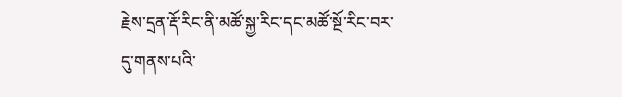རྗེས་དྲན་རྡོ་རིང་ནི་མཚོ་སྐྱ་རིང་དང་མཚོ་སྔོ་རིང་བར་དུ་གནས་པའི་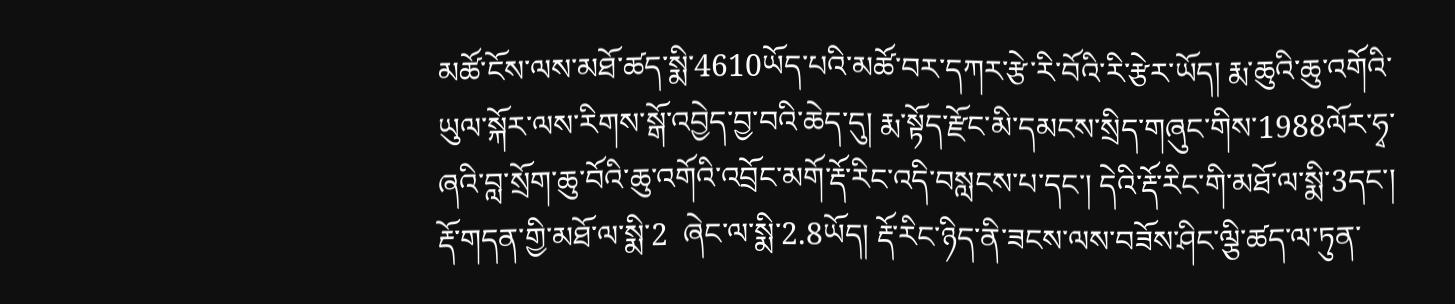མཚོ་ངོས་ལས་མཐོ་ཚད་སྨི་4610ཡོད་པའི་མཚོ་བར་དཀར་རྩེ་རི་བོའི་རི་རྩེར་ཡོད། རྨ་ཆུའི་ཆུ་འགོའི་ཡུལ་སྐོར་ལས་རིགས་སྒོ་འབྱེད་བྱ་བའི་ཆེད་དུ། རྨ་སྟོད་རྫོང་མི་དམངས་སྲིད་གཞུང་གིས་1988ལོར་ཧྭ་ཞའི་བླ་སྲོག་ཆུ་བོའི་ཆུ་འགོའི་འབྲོང་མགོ་རྡོ་རིང་འདི་བསླངས་པ་དང་། དེའི་རྡོ་རིང་གི་མཐོ་ལ་སྨི་3དང་། རྡོ་གདན་གྱི་མཐོ་ལ་སྨི་2  ཞེང་ལ་སྨི་2.8ཡོད། རྡོ་རིང་ཉིད་ནི་ཟངས་ལས་བཟོས་ཤིང་ལྕི་ཚད་ལ་ཏུན་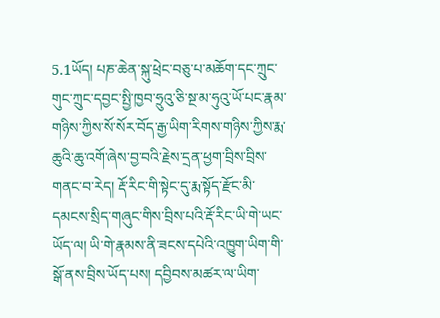5.1ཡོད། པཎ་ཆེན་སྐུ་ཕྲེང་བཅུ་པ་མཆོག་དང་ཀྲུང་གུང་ཀྲུང་དབྱང་སྤྱི་ཁྱབ་ཧྲུའུ་ཅི་སྔ་མ་ཧུའུ་ཡོ་པང་རྣམ་གཉིས་ཀྱིས་སོ་སོར་བོད་རྒྱ་ཡིག་རིགས་གཉིས་ཀྱིས་རྨ་ཆུའི་ཆུ་འགོ་ཞེས་བྱ་བའི་རྗེས་དྲན་ཕྱག་བྲིས་བྲིས་གནང་བ་རེད། རྡོ་རིང་གི་སྟེང་དུ་རྨ་སྟོད་རྫོང་མི་དམངས་སྲིད་གཞུང་གིས་བྲིས་པའི་རྡོ་རིང་ཡི་གེ་ཡང་ཡོད་ལ། ཡི་གེ་རྣམས་ནི་ཟངས་དཔེའི་འཁྱུག་ཡིག་གི་སྒོ་ནས་བྲིས་ཡོད་པས། དབྱིབས་མཚར་ལ་ཡིག་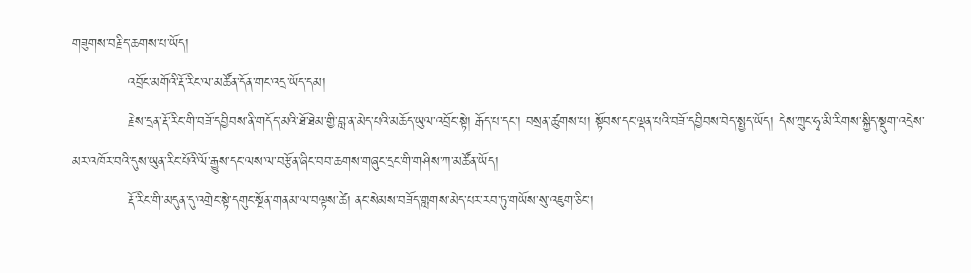གཟུགས་བརྗིད་ཆགས་པ་ཡོད།
            འབྲོང་མགོའི་རྡོ་རིང་ལ་མཚོན་དོན་གང་འདྲ་ཡོད་དམ།
            རྗེས་དྲན་རྡོ་རིང་གི་བཟོ་དབྱིབས་ནི་གདོད་མའི་ཐོ་ཐེམ་གྱི་བླ་ན་མེད་པའི་མཆོད་ཡུལ་འབྲོང་སྟེ། རྒོད་པ་དང་། བསྲན་ཚུགས་པ། སྟོབས་དང་ལྡན་པའི་བཟོ་དབྱིབས་བེད་སྤྱད་ཡོད། དེས་ཀྲུང་ཧྭ་མི་རིགས་སྐྱིད་སྡུག་འདྲེས་མར་འཁོར་བའི་དུས་ཡུན་རིང་པོའི་ལོ་རྒྱུས་དང་ལས་ལ་བརྩོན་ཞིང་བབ་ཆགས་གཞུང་དྲང་གི་གཤིས་ཀ་མཚོན་ཡོད།
            རྡོ་རིང་གི་མདུན་དུ་འགྲེང་སྟེ་དགུང་སྔོན་གནམ་ལ་བལྟས་ཚེ། ནང་སེམས་བཟོད་གླགས་མེད་པར་རབ་ཏུ་གཡོས་སུ་འཇུག་ཅིང་།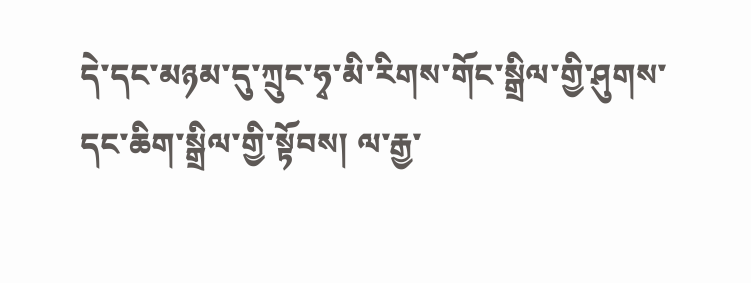དེ་དང་མཉམ་དུ་ཀྲུང་ཧྭ་མི་རིགས་གོང་སྒྲིལ་གྱི་ཤུགས་དང་ཆིག་སྒྲིལ་གྱི་སྟོབས། ལ་རྒྱ་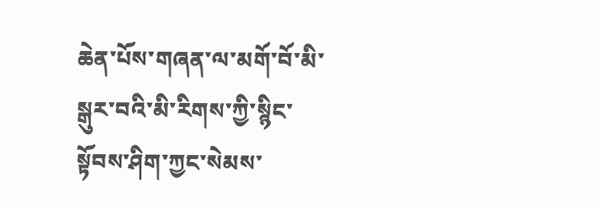ཆེན་པོས་གཞན་ལ་མགོ་བོ་མི་སྒུར་བའི་མི་རིགས་ཀྱི་སྙིང་སྟོབས་ཤིག་ཀྱང་སེམས་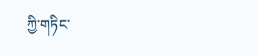ཀྱི་གཏིང་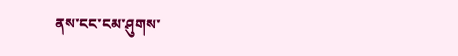ནས་ངང་ངམ་ཤུགས་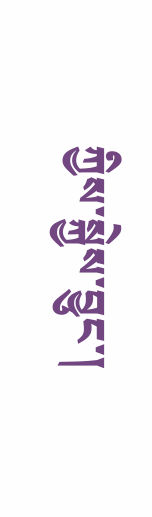ཀྱིས་སྐྱེས་བྱུང་།